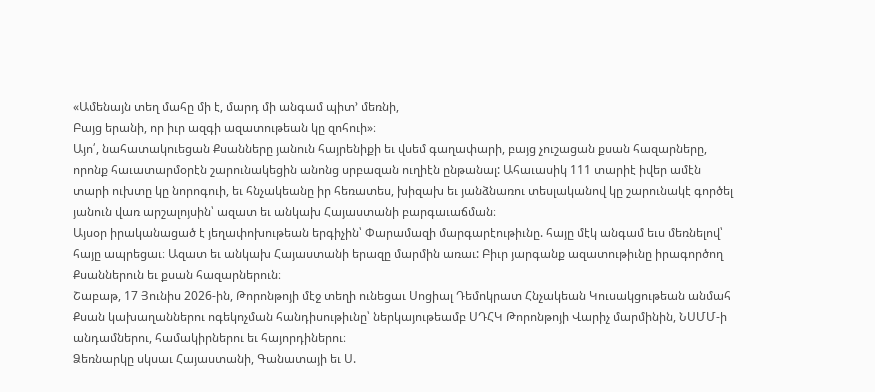«Ամենայն տեղ մահը մի է, մարդ մի անգամ պիտ’ մեռնի,
Բայց երանի, որ իւր ազգի ազատութեան կը զոհուի»։
Այո՛, նահատակուեցան Քսանները յանուն հայրենիքի եւ վսեմ գաղափարի, բայց չուշացան քսան հազարները, որոնք հաւատարմօրէն շարունակեցին անոնց սրբազան ուղիէն ընթանալ: Ահաւասիկ 111 տարիէ իվեր ամէն տարի ուխտը կը նորոգուի, եւ հնչակեանը իր հեռատես, խիզախ եւ յանձնառու տեսլականով կը շարունակէ գործել յանուն վառ արշալոյսին՝ ազատ եւ անկախ Հայաստանի բարգաւաճման։
Այսօր իրականացած է յեղափոխութեան երգիչին՝ Փարամազի մարգարէութիւնը. հայը մէկ անգամ եւս մեռնելով՝ հայը ապրեցաւ։ Ազատ եւ անկախ Հայաստանի երազը մարմին առաւ: Բիւր յարգանք ազատութիւնը իրագործող Քսաններուն եւ քսան հազարներուն։
Շաբաթ, 17 Յունիս 2026-ին, Թորոնթոյի մէջ տեղի ունեցաւ Սոցիալ Դեմոկրատ Հնչակեան Կուսակցութեան անմահ Քսան կախաղաններու ոգեկոչման հանդիսութիւնը՝ ներկայութեամբ ՍԴՀԿ Թորոնթոյի Վարիչ մարմինին, ՆՍՄՄ-ի անդամներու, համակիրներու եւ հայորդիներու։
Ձեռնարկը սկսաւ Հայաստանի, Գանատայի եւ Ս.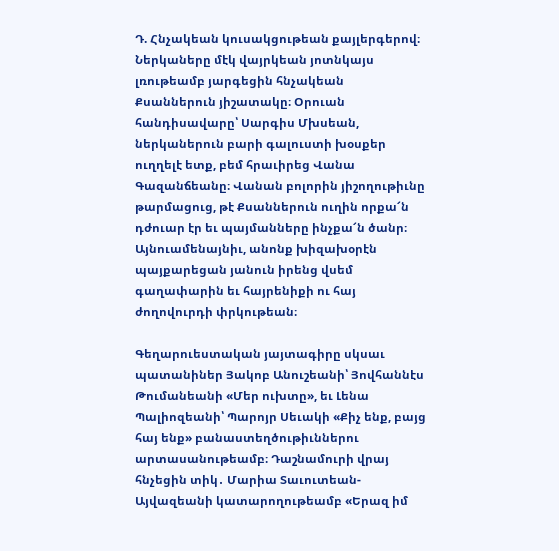Դ. Հնչակեան կուսակցութեան քայլերգերով։ Ներկաները մէկ վայրկեան յոտնկայս լռութեամբ յարգեցին հնչակեան Քսաններուն յիշատակը։ Օրուան հանդիսավարը՝ Սարգիս Մխսեան, ներկաներուն բարի գալուստի խօսքեր ուղղելէ ետք, բեմ հրաւիրեց Վանա Գազանճեանը։ Վանան բոլորին յիշողութիւնը թարմացուց, թէ Քսաններուն ուղին որքա՜ն դժուար էր եւ պայմանները ինչքա՜ն ծանր։ Այնուամենայնիւ, անոնք խիզախօրէն պայքարեցան յանուն իրենց վսեմ գաղափարին եւ հայրենիքի ու հայ ժողովուրդի փրկութեան։

Գեղարուեստական յայտագիրը սկսաւ պատանիներ Յակոբ Անուշեանի՝ Յովհաննէս Թումանեանի «Մեր ուխտը», եւ Լենա Պալիոզեանի՝ Պարոյր Սեւակի «Քիչ ենք, բայց հայ ենք» բանաստեղծութիւններու արտասանութեամբ։ Դաշնամուրի վրայ հնչեցին տիկ․ Մարիա Տաւուտեան-Այվազեանի կատարողութեամբ «Երազ իմ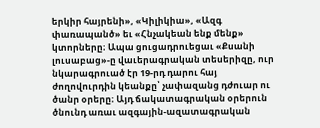երկիր հայրենի», «Կիլիկիա», «Ազգ փառապանծ» եւ «Հնչակեան ենք մենք» կտորները։ Ապա ցուցադրուեցաւ «Քսանի լուսաբաց»-ը վաւերագրական տեսերիզը, ուր նկարագրուած էր 19-րդ դարու հայ ժողովուրդին կեանքը՝ չափազանց դժուար ու ծանր օրերը։ Այդ ճակատագրական օրերուն ծնունդ առաւ ազգային-ազատագրական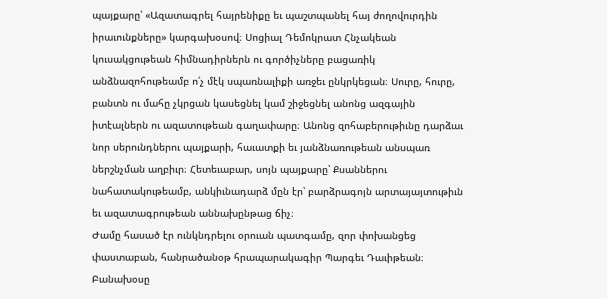պայքարը՝ «Ազատագրել հայրենիքը եւ պաշտպանել հայ ժողովուրդին իրաւունքները» կարգախօսով։ Սոցիալ Դեմոկրատ Հնչակեան կուսակցութեան հիմնադիրներն ու գործիչները բացառիկ անձնազոհութեամբ ո՛չ մէկ սպառնալիքի առջեւ ընկրկեցան։ Սուրը, հուրը, բանտն ու մահը չկրցան կասեցնել կամ շիջեցնել անոնց ազգային իտէալներն ու ազատութեան գաղափարը։ Անոնց զոհաբերութիւնը դարձաւ նոր սերունդներու պայքարի, հաւատքի եւ յանձնառութեան անսպառ ներշնչման աղբիւր։ Հետեւաբար, սոյն պայքարը՝ Քսաններու նահատակութեամբ, անկիւնադարձ մըն էր՝ բարձրագոյն արտայայտութիւն եւ ազատագրութեան աննախընթաց ճիչ։
Ժամը հասած էր ունկնդրելու օրուան պատգամը, զոր փոխանցեց փաստաբան, հանրածանօթ հրապարակագիր Պարգեւ Դաւիթեան։ Բանախօսը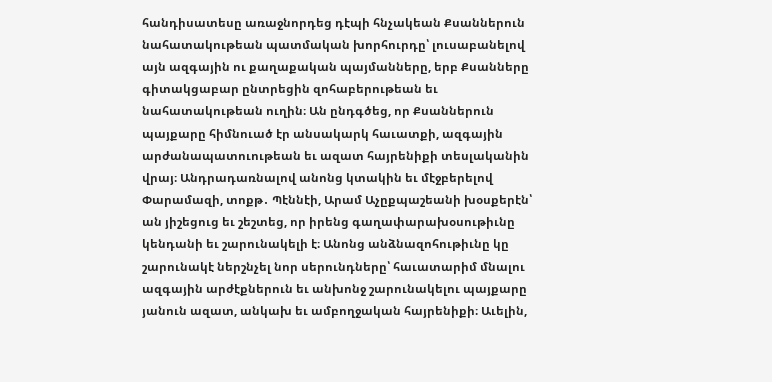հանդիսատեսը առաջնորդեց դէպի հնչակեան Քսաններուն նահատակութեան պատմական խորհուրդը՝ լուսաբանելով այն ազգային ու քաղաքական պայմանները, երբ Քսանները գիտակցաբար ընտրեցին զոհաբերութեան եւ նահատակութեան ուղին։ Ան ընդգծեց, որ Քսաններուն պայքարը հիմնուած էր անսակարկ հաւատքի, ազգային արժանապատուութեան եւ ազատ հայրենիքի տեսլականին վրայ։ Անդրադառնալով անոնց կտակին եւ մէջբերելով Փարամազի, տոքթ․ Պէննէի, Արամ Աչըքպաշեանի խօսքերէն՝ ան յիշեցուց եւ շեշտեց, որ իրենց գաղափարախօսութիւնը կենդանի եւ շարունակելի է։ Անոնց անձնազոհութիւնը կը շարունակէ ներշնչել նոր սերունդները՝ հաւատարիմ մնալու ազգային արժէքներուն եւ անխոնջ շարունակելու պայքարը յանուն ազատ, անկախ եւ ամբողջական հայրենիքի։ Աւելին,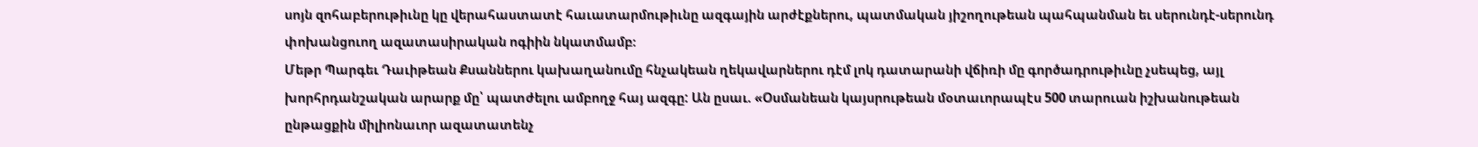սոյն զոհաբերութիւնը կը վերահաստատէ հաւատարմութիւնը ազգային արժէքներու, պատմական յիշողութեան պահպանման եւ սերունդէ-սերունդ փոխանցուող ազատասիրական ոգիին նկատմամբ։
Մեթր Պարգեւ Դաւիթեան Քսաններու կախաղանումը հնչակեան ղեկավարներու դէմ լոկ դատարանի վճիռի մը գործադրութիւնը չսեպեց, այլ խորհրդանշական արարք մը՝ պատժելու ամբողջ հայ ազգը: Ան ըսաւ. «Օսմանեան կայսրութեան մօտաւորապէս 500 տարուան իշխանութեան ընթացքին միլիոնաւոր ազատատենչ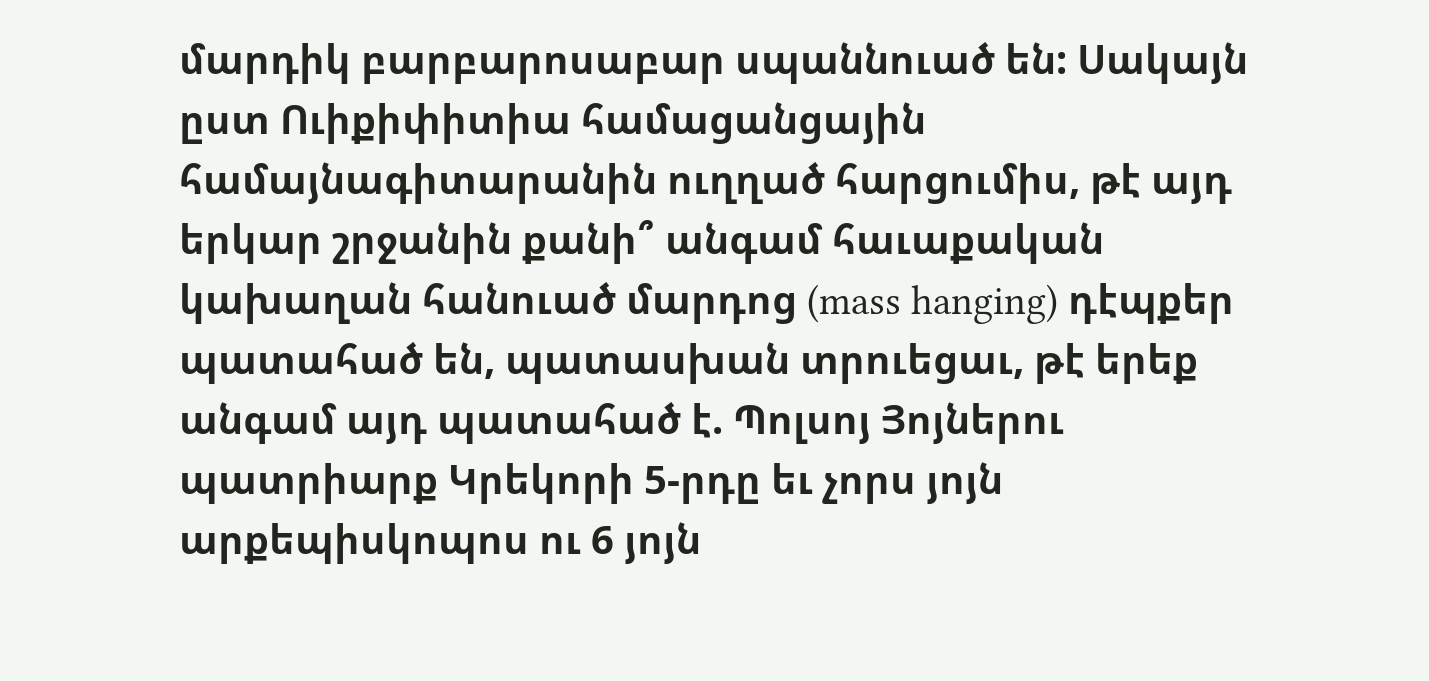մարդիկ բարբարոսաբար սպաննուած են: Սակայն ըստ Ուիքիփիտիա համացանցային համայնագիտարանին ուղղած հարցումիս, թէ այդ երկար շրջանին քանի՞ անգամ հաւաքական կախաղան հանուած մարդոց (mass hanging) դէպքեր պատահած են, պատասխան տրուեցաւ, թէ երեք անգամ այդ պատահած է. Պոլսոյ Յոյներու պատրիարք Կրեկորի 5-րդը եւ չորս յոյն արքեպիսկոպոս ու 6 յոյն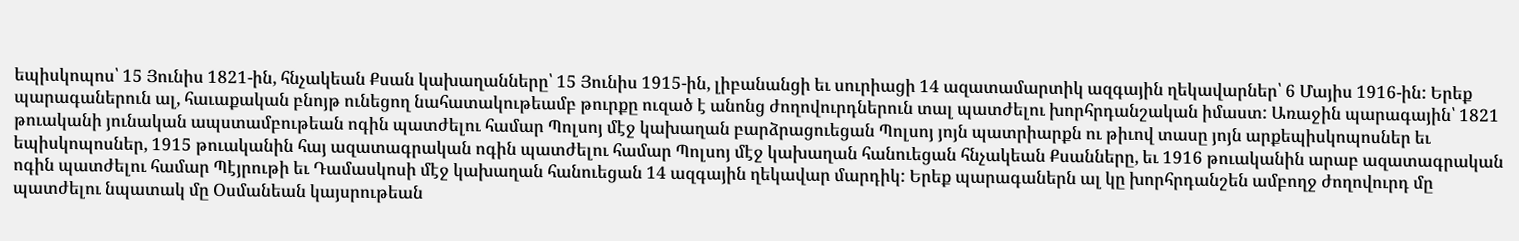եպիսկոպոս՝ 15 Յունիս 1821-ին, հնչակեան Քսան կախաղանները՝ 15 Յունիս 1915-ին, լիբանանցի եւ սուրիացի 14 ազատամարտիկ ազգային ղեկավարներ՝ 6 Մայիս 1916-ին: Երեք պարագաներուն ալ, հաւաքական բնոյթ ունեցող նահատակութեամբ թուրքը ուզած է անոնց ժողովուրդներուն տալ պատժելու խորհրդանշական իմաստ: Առաջին պարագային՝ 1821 թուականի յունական ապստամբութեան ոգին պատժելու համար Պոլսոյ մէջ կախաղան բարձրացուեցան Պոլսոյ յոյն պատրիարքն ու թիւով տասը յոյն արքեպիսկոպոսներ եւ եպիսկոպոսներ, 1915 թուականին հայ ազատագրական ոգին պատժելու համար Պոլսոյ մէջ կախաղան հանուեցան հնչակեան Քսանները, եւ 1916 թուականին արաբ ազատագրական ոգին պատժելու համար Պէյրութի եւ Դամասկոսի մէջ կախաղան հանուեցան 14 ազգային ղեկավար մարդիկ: Երեք պարագաներն ալ կը խորհրդանշեն ամբողջ ժողովուրդ մը պատժելու նպատակ մը Օսմանեան կայսրութեան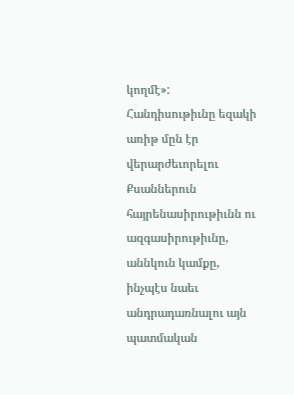կողմէ»:
Հանդիսութիւնը եզակի առիթ մըն էր վերարժեւորելու Քսաններուն հայրենասիրութիւնն ու ազգասիրութիւնը, աննկուն կամքը, ինչպէս նաեւ անդրադառնալու այն պատմական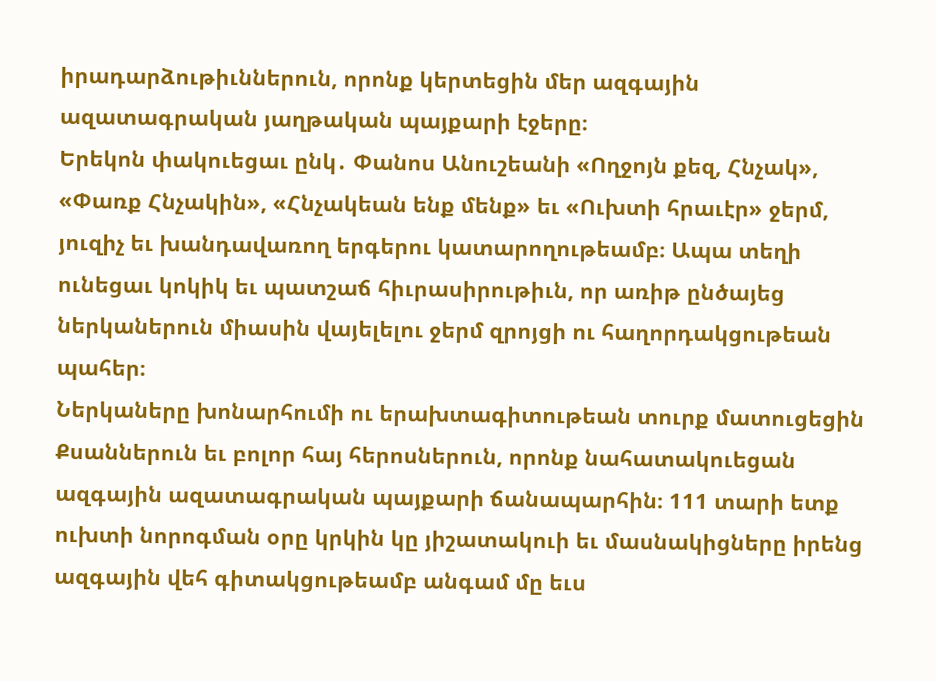իրադարձութիւններուն, որոնք կերտեցին մեր ազգային ազատագրական յաղթական պայքարի էջերը։
Երեկոն փակուեցաւ ընկ․ Փանոս Անուշեանի «Ողջոյն քեզ, Հնչակ», «Փառք Հնչակին», «Հնչակեան ենք մենք» եւ «Ուխտի հրաւէր» ջերմ, յուզիչ եւ խանդավառող երգերու կատարողութեամբ։ Ապա տեղի ունեցաւ կոկիկ եւ պատշաճ հիւրասիրութիւն, որ առիթ ընծայեց ներկաներուն միասին վայելելու ջերմ զրոյցի ու հաղորդակցութեան պահեր։
Ներկաները խոնարհումի ու երախտագիտութեան տուրք մատուցեցին Քսաններուն եւ բոլոր հայ հերոսներուն, որոնք նահատակուեցան ազգային ազատագրական պայքարի ճանապարհին։ 111 տարի ետք ուխտի նորոգման օրը կրկին կը յիշատակուի եւ մասնակիցները իրենց ազգային վեհ գիտակցութեամբ անգամ մը եւս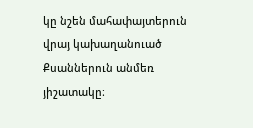կը նշեն մահափայտերուն վրայ կախաղանուած Քսաններուն անմեռ յիշատակը։